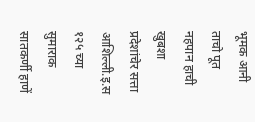भूमक आनी ताचो पूत नहपान हाची खुबशा प्रदेशांचेर सत्ता आशिल्ली.इ.स १२५ च्या सुमाराक सातकर्णी हाणें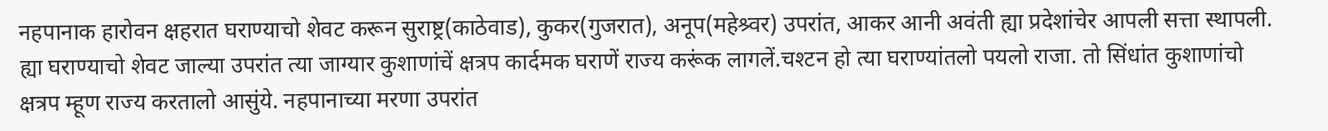नहपानाक हारोवन क्षहरात घराण्याचो शेवट करून सुराष्ट्र(काठेवाड), कुकर(गुजरात), अनूप(महेश्र्वर) उपरांत, आकर आनी अवंती ह्या प्रदेशांचेर आपली सत्ता स्थापली.
ह्या घराण्याचो शेवट जाल्या उपरांत त्या जाग्यार कुशाणांचें क्षत्रप कार्दमक घराणें राज्य करूंक लागलें.चश्टन हो त्या घराण्यांतलो पयलो राजा. तो सिंधांत कुशाणांचो क्षत्रप म्हूण राज्य करतालो आसुंये. नहपानाच्या मरणा उपरांत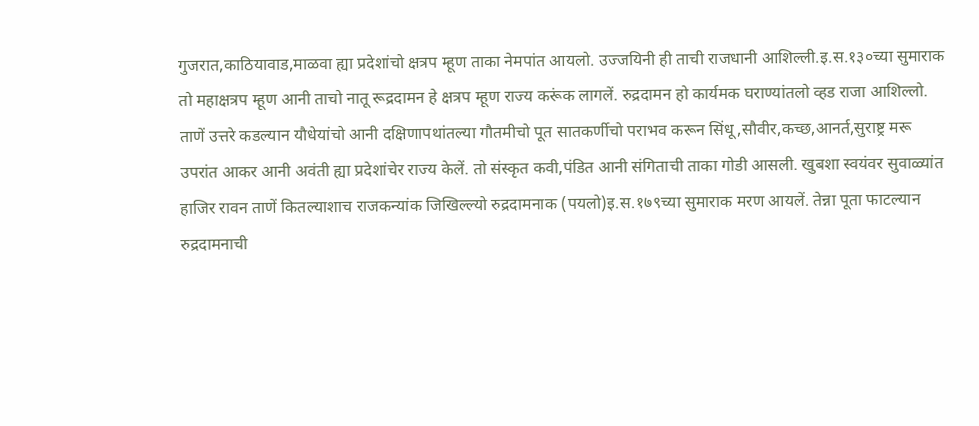गुजरात,काठियावाड,माळवा ह्या प्रदेशांचो क्षत्रप म्हूण ताका नेमपांत आयलो. उज्जयिनी ही ताची राजधानी आशिल्ली.इ.स.१३०च्या सुमाराक तो महाक्षत्रप म्हूण आनी ताचो नातू रूद्रदामन हे क्षत्रप म्हूण राज्य करूंक लागलें. रुद्रदामन हो कार्यमक घराण्यांतलो व्हड राजा आशिल्लो. ताणें उत्तरे कडल्यान यौधेयांचो आनी दक्षिणापथांतल्या गौतमीचो पूत सातकर्णीचो पराभव करून सिंधू,सौवीर,कच्छ,आनर्त,सुराष्ट्र मरू उपरांत आकर आनी अवंती ह्या प्रदेशांचेर राज्य केलें. तो संस्कृत कवी,पंडित आनी संगिताची ताका गोडी आसली. खुबशा स्वयंवर सुवाळ्यांत हाजिर रावन ताणें कितल्याशाच राजकन्यांक जिखिल्ल्यो रुद्रदामनाक (पयलो)इ.स.१७९च्या सुमाराक मरण आयलें. तेन्ना पूता फाटल्यान रुद्रदामनाची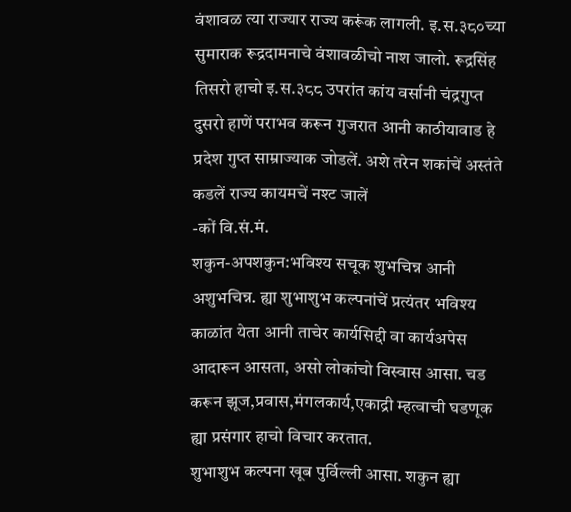वंशावळ त्या राज्यार राज्य करूंक लागली. इ.स.३८०च्या सुमाराक रूद्रदामनाचे वंशावळीचो नाश जालो. रूद्रसिंह तिसरो हाचो इ.स.३८८ उपरांत कांय वर्सानी चंद्रगुप्त दुसरो हाणें पराभव करून गुजरात आनी काठीयावाड हे प्रदेश गुप्त साम्राज्याक जोडलें. अशे तरेन शकांचें अस्तंते कडलें राज्य कायमचें नश्ट जालें
-कों वि.सं.मं.
शकुन-अपशकुन:भविश्य सचूक शुभचिन्न आनी अशुभचिन्न. ह्या शुभाशुभ कल्पनांचें प्रत्यंतर भविश्य काळांत येता आनी ताचेर कार्यसिद्दी वा कार्यअपेस आदारून आसता, असो लोकांचो विस्वास आसा. चड करून झूज,प्रवास,मंगलकार्य,एकाद्री म्हत्वाची घडणूक ह्या प्रसंगार हाचो विचार करतात.
शुभाशुभ कल्पना खूब पुर्विल्ली आसा. शकुन ह्या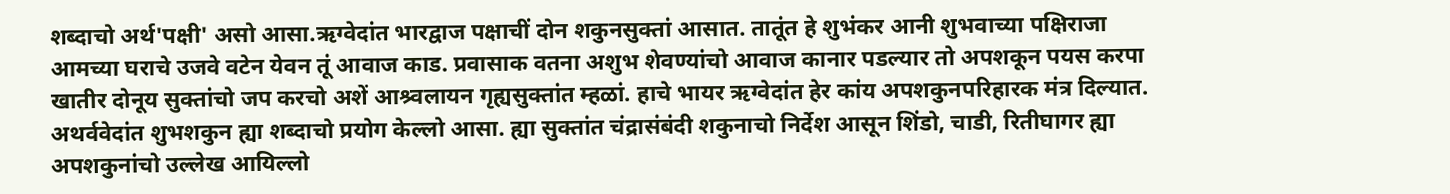शब्दाचो अर्थ'पक्षी' असो आसा.ऋग्वेदांत भारद्वाज पक्षाचीं दोन शकुनसुक्तां आसात. तातूंत हे शुभंकर आनी शुभवाच्या पक्षिराजा आमच्या घराचे उजवे वटेन येवन तूं आवाज काड. प्रवासाक वतना अशुभ शेवण्यांचो आवाज कानार पडल्यार तो अपशकून पयस करपा खातीर दोनूय सुक्तांचो जप करचो अशें आश्र्वलायन गृह्यसुक्तांत म्हळां. हाचे भायर ऋग्वेदांत हेर कांय अपशकुनपरिहारक मंत्र दिल्यात. अथर्ववेदांत शुभशकुन ह्या शब्दाचो प्रयोग केल्लो आसा. ह्या सुक्तांत चंद्रासंबंदी शकुनाचो निर्देश आसून शिंडो, चाडी, रितीघागर ह्या अपशकुनांचो उल्लेख आयिल्लो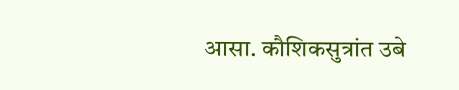आसा. कौशिकसुत्रांत उबे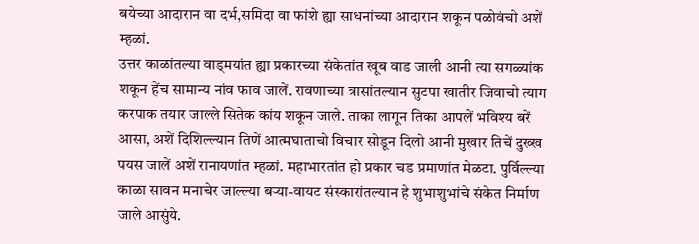बयेच्या आदारान वा दर्भ,समिदा वा फांशे ह्या साधनांच्या आदारान शकून पळोवंचो अशें म्हळां.
उत्तर काळांतल्या वाड्मयांत ह्या प्रकारच्या संकेतांत खूब वाड जाली आनी त्या सगळ्यांक शकून हेंच सामान्य नांव फाव जालें. रावणाच्या त्रासांतल्यान सुटपा खातीर जिवाचो त्याग करपाक तयार जाल्ले सितेक कांय शकून जाले. ताका लागून तिका आपलें भविश्य बरें आसा, अशें दिशिल्ल्यान तिणें आत्मघाताचो विचार सोडून दिलो आनी मुखार तिचें दुख्ख पयस जालें अशें रानायणांत म्हळां. महाभारतांत हो प्रकार चड प्रमाणांत मेळटा. पुर्विल्ल्या काळा सावन मनाचेर जाल्ल्या बऱ्या-वायट संस्कारांतल्यान हे शुभाशुभांचे संकेत निर्माण जाले आसुंये.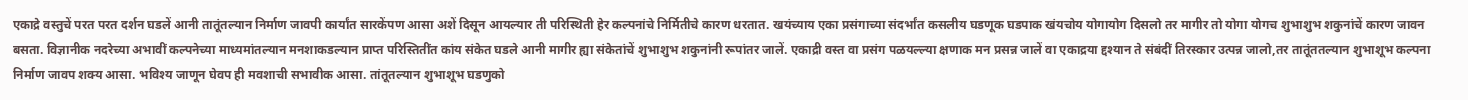एकाद्रे वस्तुचें परत परत दर्शन घडलें आनी तातूंतल्यान निर्माण जावपी कार्यांत सारकेंपण आसा अशें दिसून आयल्यार ती परिस्थिती हेर कल्पनांचे निर्मितीचे कारण धरतात. खयंच्याय एका प्रसंगाच्या संदर्भांत कसलीय घडणूक घडपाक खंयचोय योगायोग दिसलो तर मागीर तो योगा योगच शुभाशुभ शकुनांचें कारण जावन बसता. विज्ञानीक नदरेच्या अभावीं कल्पनेच्या माध्यमांतल्यान मनशाकडल्यान प्राप्त परिस्तितींत कांय संकेत घडले आनी मागीर ह्या संकेतांचें शुभाशुभ शकुनांनी रूपांतर जालें. एकाद्री वस्त वा प्रसंग पळयल्ल्या क्षणाक मन प्रसन्न जालें वा एकाद्रया द्दश्यान ते संबंदीं तिरस्कार उत्पन्न जालो,तर तातूंततल्यान शुभाशूभ कल्पना निर्माण जावप शक्य आसा. भविश्य जाणून घेवप ही मवशाची सभावीक आसा. तांतूतल्यान शुभाशूभ घडणुको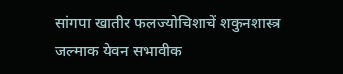सांगपा खातीर फलज्योचिशाचें शकुनशास्त्र जल्माक येवन सभावीक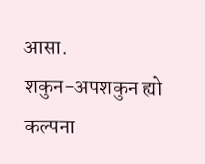आसा.
शकुन-अपशकुन ह्यो कल्पना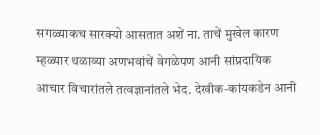सगळ्याकच सारक्यो आसतात अशें ना. ताचें मुखेल कारण म्हळ्यार थळाव्या अणभवांचें वेगळेपण आनी सांप्रदायिक आचार विचारांतले तत्वज्ञानांतले भेद. देखीक-कांयकडेन आनी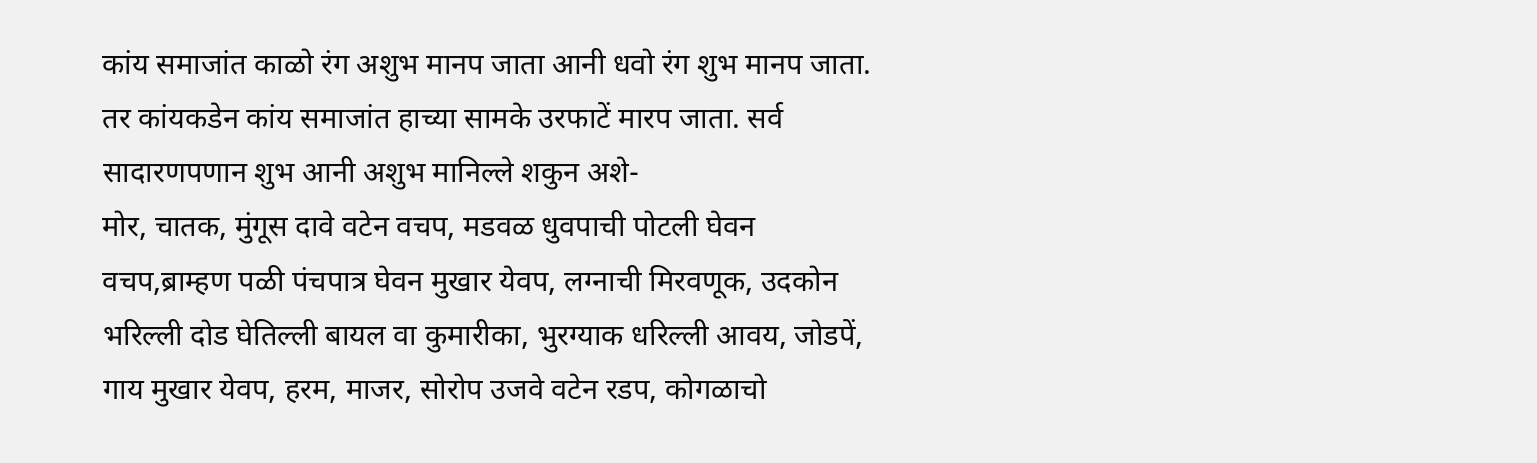कांय समाजांत काळो रंग अशुभ मानप जाता आनी धवो रंग शुभ मानप जाता. तर कांयकडेन कांय समाजांत हाच्या सामके उरफाटें मारप जाता. सर्व सादारणपणान शुभ आनी अशुभ मानिल्ले शकुन अशे-
मोर, चातक, मुंगूस दावे वटेन वचप, मडवळ धुवपाची पोटली घेवन वचप,ब्राम्हण पळी पंचपात्र घेवन मुखार येवप, लग्नाची मिरवणूक, उदकोन भरिल्ली दोड घेतिल्ली बायल वा कुमारीका, भुरग्याक धरिल्ली आवय, जोडपें, गाय मुखार येवप, हरम, माजर, सोरोप उजवे वटेन रडप, कोगळाचो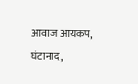आवाज आयकप, घंटानाद,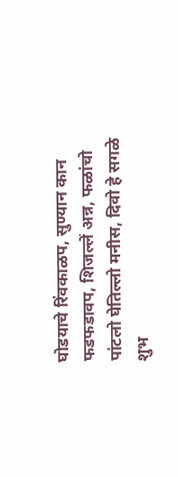घोडयाचे रिंवकाळप, सुण्यान कान फडफडावप, शिजल्लें अन्न, फळांचो पांटलो घेतिल्लो मनीस, दिवो हे सगळे शुभ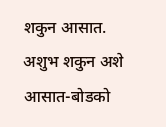शकुन आसात.
अशुभ शकुन अशे आसात-बोडको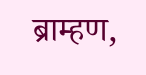ब्राम्हण,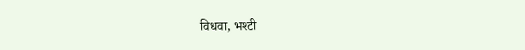विधवा, भश्टी